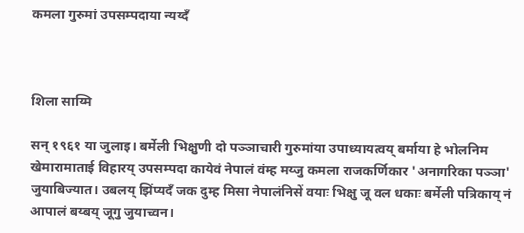कमला गुरुमां उपसम्पदाया न्यय्दँ



शिला साय्मि

सन् १९६१ या जुलाइ। बर्मेली भिक्षुणी दो पञ्ञाचारी गुरुमांया उपाध्यायत्वय् बर्माया हे भोलनिम खेमारामाताई विहारय् उपसम्पदा कायेवं नेपालं वंम्ह मय्जु कमला राजकर्णिकार 'अनागरिका पञ्ञा' जुयाबिज्यात। उबलय् झिंप्यदँ जक दुम्ह मिसा नेपालंनिसें वयाः भिक्षु जू वल धकाः बर्मेली पत्रिकाय् नं आपालं बय्बय् जूगु जुयाच्वन।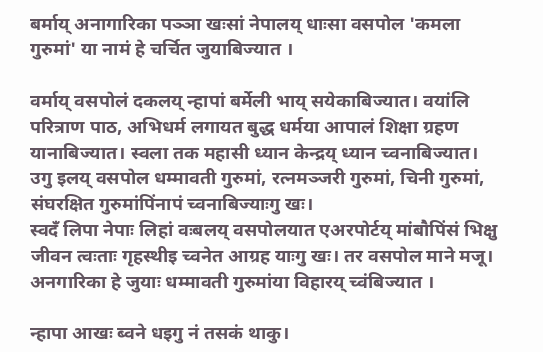बर्माय् अनागारिका पञ्ञा खःसां नेपालय् धाःसा वसपोल 'कमला गुरुमां' या नामं हे चर्चित जुयाबिज्यात ।

वर्माय् वसपोलं दकलय् न्हापां बर्मेली भाय् सयेकाबिज्यात। वयांलि परित्राण पाठ, अभिधर्म लगायत बुद्ध धर्मया आपालं शिक्षा ग्रहण यानाबिज्यात। स्वला तक महासी ध्यान केन्द्रय् ध्यान च्वनाबिज्यात। उगु इलय् वसपोल धम्मावती गुरुमां, रत्नमञ्जरी गुरुमां, चिनी गुरुमां, संघरक्षित गुरुमांपिंनापं च्वनाबिज्याःगु खः।
स्वदँ लिपा नेपाः लिहां वःबलय् वसपोलयात एअरपोर्टय् मांबौपिंसं भिक्षु जीवन त्वःताः गृहस्थीइ च्वनेत आग्रह याःगु खः। तर वसपोल माने मजू। अनगारिका हे जुयाः धम्मावती गुरुमांया विहारय् च्वंबिज्यात ।

न्हापा आखः ब्वने धइगु नं तसकं थाकु।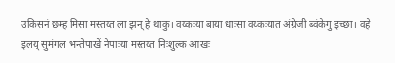उकिसनं छम्ह मिसा मस्तय्त ला झन् हे थाकु। वय्कःया बाया धाःसा वय्कःयात अंग्रेजी ब्वंकेगु इच्छा। वहे इलय् सुमंगल भन्तेपाखें नेपाःया मस्तय्त निःशुल्क आखः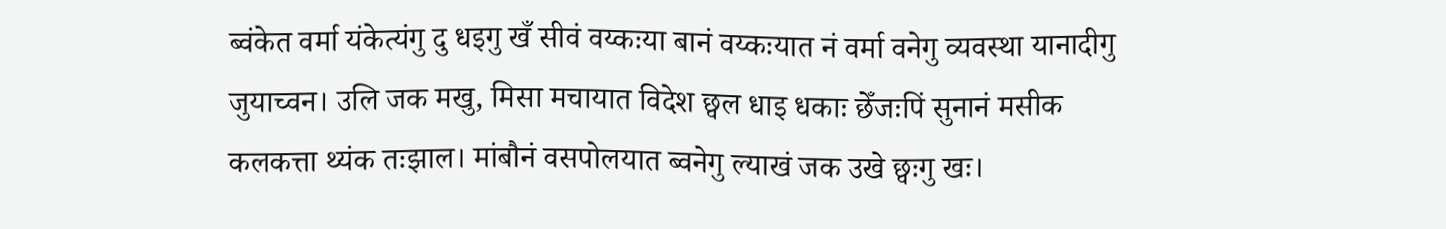ब्वंकेत वर्मा यंकेत्यंगु दु धइगु खँ सीवं वय्कःया बानं वय्कःयात नं वर्मा वनेगु व्यवस्था यानादीगु जुयाच्वन। उलि जक मखु, मिसा मचायात विदेश छ्वल धाइ धकाः छेँजःपिं सुनानं मसीक कलकत्ता थ्यंक तःझाल। मांबौनं वसपोलयात ब्वनेगु ल्याखं जक उखे छ्वःगु खः।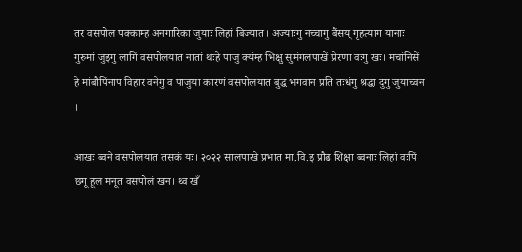तर वसपोल पक्काम्ह अनगारिका जुयाः लिहां बिज्यात। अज्याःगु नच्चागु बैंसय् गृहत्याग यानाः गुरुमां जुइगु लागिं वसपोलयात नातां थःहे पाजु क्यंम्ह भिक्षु सुमंगलपाखें प्रेरणा वःगु खः। मचांनिसें हे मांबौपिंनाप विहार वनेगु व पाजुया कारणं वसपोलयात बुद्ध भगवान प्रति तःधंगु श्रद्धा दुगु जुयाच्वन ।

आखः ब्वने वसपोलयात तसकं यः। २०२२ सालपाखे प्रभात मा.वि.इ प्रौढ शिक्षा ब्वनाः लिहां वःपिं छगू हूल मनूत वसपोलं खन। थ्व खँ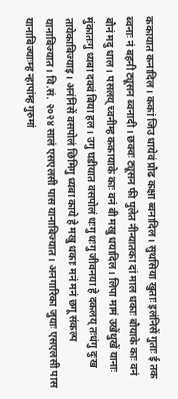ककायात कनादिल। ककां जिउ धायेवं प्रौढ कक्षा ब्वनादिल। सुथसिया खुताः इलंनिसें गुताः ई तक ब्वनाः नं बहनी ट्यूसन ब्वनादी। छक्वः ट्यूसन फी पुलेत नीन्यातका दां माल धकाः बौयाके काः वनं बौनं मदु धाल। पसलय् च्वनीम्ह ककायाके काः वनं बी मखु धयादिल। लिपा मामं उखेंथुखें यानाः मुंकातःगु ध्यबा दक्वं बिया हल। उगु घडीयात वसपोलं थःगु थःगु जीवनया हे दकलय् तःधंगु दुःख तायेकाबिज्याइ। अनंनिसें वसपोलं छिमिगु ध्यबा काये हे मखु धकाः मनं मनं छगू संकल्प यानाबिज्यात। वि.सं. २०२४ सालं एसएलसी पास यानाबिज्यात। अनगारिका जुयाः एसएलसी पास यानाबिज्याःम्ह न्हापांम्ह गुरुमां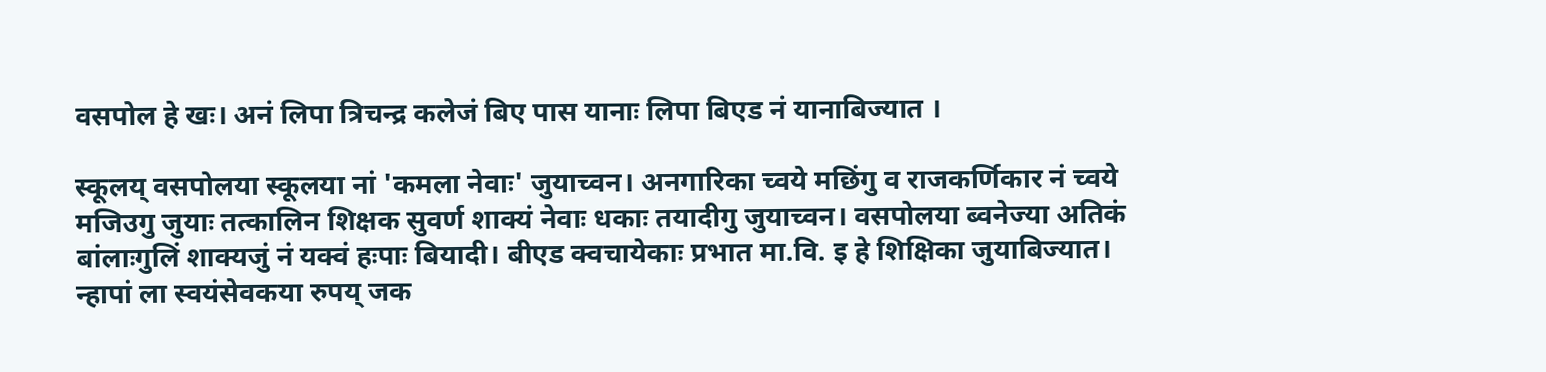वसपोल हे खः। अनं लिपा त्रिचन्द्र कलेजं बिए पास यानाः लिपा बिएड नं यानाबिज्यात ।

स्कूलय् वसपोलया स्कूलया नां 'कमला नेवाः' जुयाच्वन। अनगारिका च्वये मछिंगु व राजकर्णिकार नं च्वये मजिउगु जुयाः तत्कालिन शिक्षक सुवर्ण शाक्यं नेवाः धकाः तयादीगु जुयाच्वन। वसपोलया ब्वनेज्या अतिकं बांलाःगुलिं शाक्यजुं नं यक्वं हःपाः बियादी। बीएड क्वचायेकाः प्रभात मा.वि. इ हे शिक्षिका जुयाबिज्यात। न्हापां ला स्वयंसेवकया रुपय् जक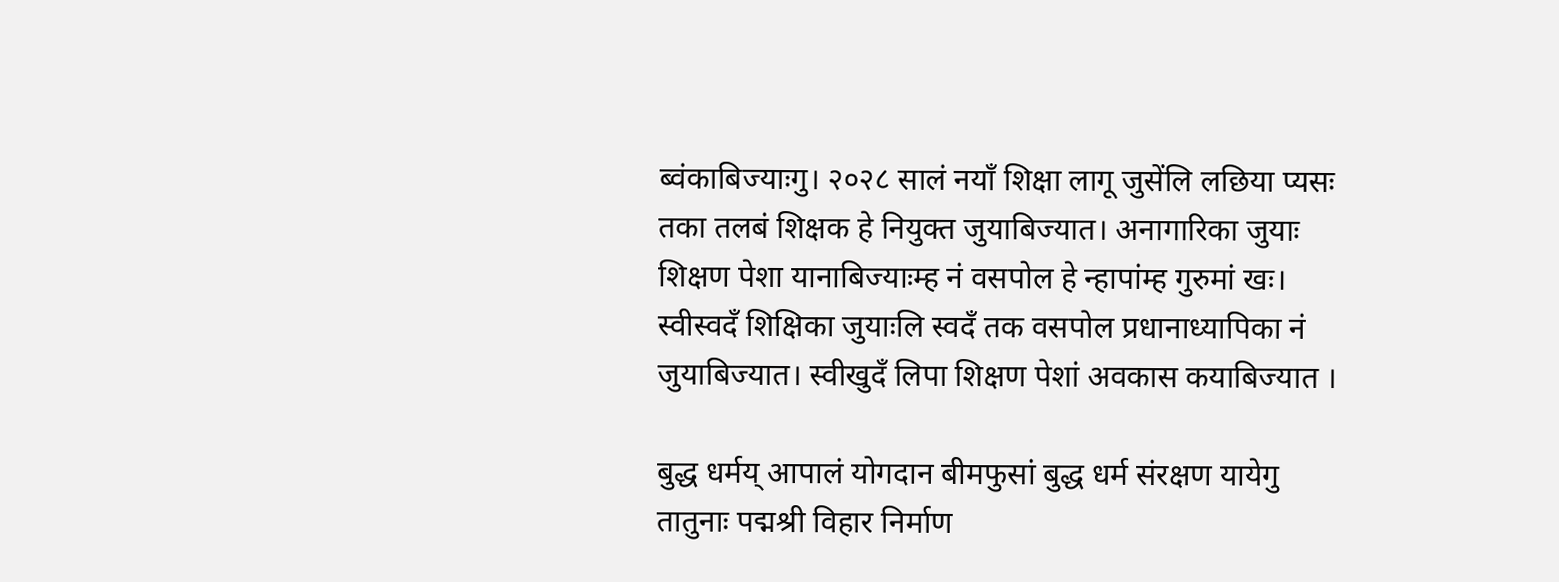ब्वंकाबिज्याःगु। २०२८ सालं नयाँ शिक्षा लागू जुसेंलि लछिया प्यसः तका तलबं शिक्षक हे नियुक्त जुयाबिज्यात। अनागारिका जुयाः शिक्षण पेशा यानाबिज्याःम्ह नं वसपोल हे न्हापांम्ह गुरुमां खः। स्वीस्वदँ शिक्षिका जुयाःलि स्वदँ तक वसपोल प्रधानाध्यापिका नं जुयाबिज्यात। स्वीखुदँ लिपा शिक्षण पेशां अवकास कयाबिज्यात ।

बुद्ध धर्मय् आपालं योगदान बीमफुसां बुद्ध धर्म संरक्षण यायेगु तातुनाः पद्मश्री विहार निर्माण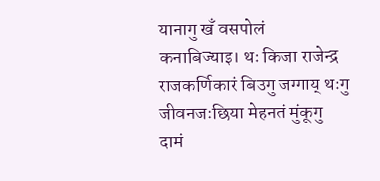यानागु खँ वसपोलं कनाबिज्याइ। थः किजा राजेन्द्र राजकर्णिकारं बिउगु जग्गाय् थःगु जीवनजःछिया मेहनतं मुंकूगु दामं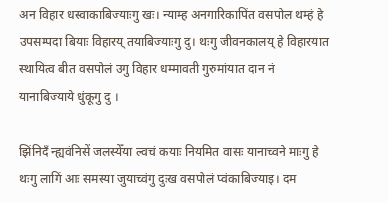अन विहार धस्वाकाबिज्याःगु खः। न्याम्ह अनगारिकापिंत वसपोल थम्हं हे उपसम्पदा बियाः विहारय् तयाबिज्याःगु दु। थःगु जीवनकालय् हे विहारयात स्थायित्व बीत वसपोलं उगु विहार धम्मावती गुरुमांयात दान नं यानाबिज्याये धुंकूगु दु ।

झिंनिदँ न्ह्यवंनिसें जलस्येँया ल्वचं कयाः नियमित वासः यानाच्वने माःगु हे थःगु लागिं आः समस्या जुयाच्वंगु दुःख वसपोलं प्वंकाबिज्याइ। दम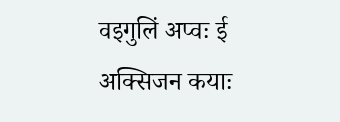वइगुलिं अप्वः ई अक्सिजन कयाः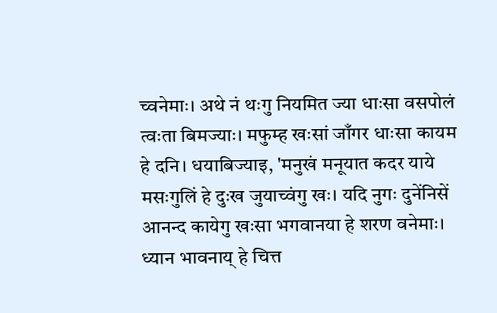च्वनेमाः। अथे नं थःगु नियमित ज्या धाःसा वसपोलं त्वःता बिमज्याः। मफुम्ह खःसां जाँगर धाःसा कायम हे दनि। धयाबिज्याइ, 'मनुखं मनूयात कदर याये मसःगुलिं हे दुःख जुयाच्वंगु खः। यदि नुगः दुनेंनिसें आनन्द कायेगु खःसा भगवानया हे शरण वनेमाः। ध्यान भावनाय् हे चित्त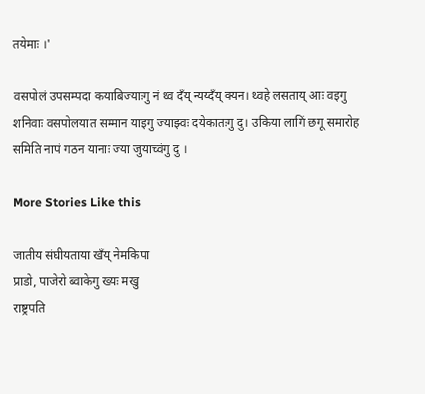तयेमाः ।'

वसपोलं उपसम्पदा कयाबिज्याःगु नं थ्व दँय् न्यय्दँय् क्यन। थ्वहे लसताय् आः वइगु शनिवाः वसपोलयात सम्मान याइगु ज्याझ्वः दयेकातःगु दु। उकिया लागिं छगू समारोह समिति नापं गठन यानाः ज्या जुयाच्वंगु दु ।

More Stories Like this

जातीय संघीयताया खँय् नेमकिपा
प्राडो, पाजेरो ब्वाकेगु ख्यः मखु
राष्ट्रपति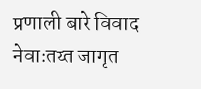प्रणाली बारे विवाद
नेवाःतय्त जागृत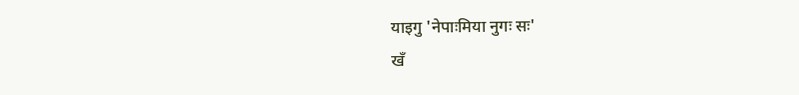याइगु 'नेपाःमिया नुगः सः'
खँ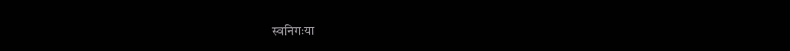स्वनिगःया